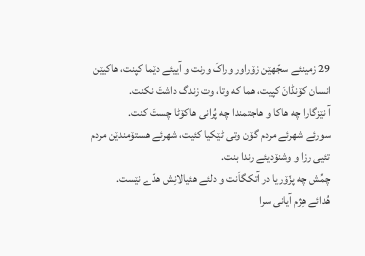29 زمینئے سجّهێن زۆراور وراکَ ورنت و آییئے دێما کپنت، هاکیێن انسان کۆنڈانَ کپیت، هما که وتا، وت زندگ داشتَ نکنت.
آ نێزگارا چه هاکا و هاجتمندا چه پُرانی هاکۆٹا چستَ کنت.
سورئے شهرئے مردم گۆن وتی ٹێکیا کئیت، شهرئے هستۆمندێن مردم تئیی رزا و وشنۆدیئے رندا بنت.
چمِّش چه پزّۆریا در آتکگاَنت و دلئے هئیالانِش هدّے نێست.
هُدائے هِژم آیانی سرا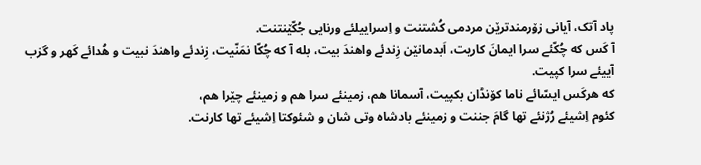پاد آتک، آیانی زۆرمندترێن مردمی کُشتنت و اِسراییلئے ورنایی جُکّێنتنت.
آ کَس که چُکّئے سرا ایمانَ کاریت، اَبدمانێن زِندئے واهندَ بیت، بله آ که چُکّا نمَنّیت، زِندئے واهندَ نبیت و هُدائے کَهر و گزب آییئے سرا کپیت.
که هرکَس ایسّائے ناما کۆنڈان بکپیت، آسمانا هم، زمینئے سرا هم و زمینئے چێرا هم،
کئوم اِشیئے رُژنئے تها گامَ جننت و زمینئے بادشاه وتی شان و شئوکتا اِشیئے تها کارنت.